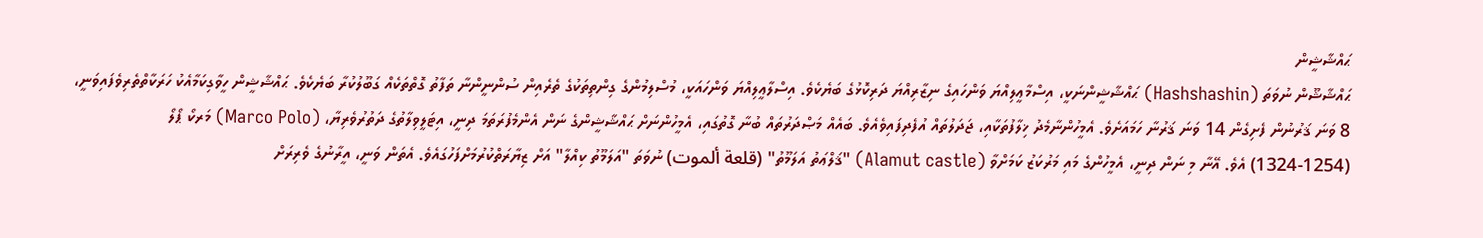ޙައްޝާޝީން
ޙައްޝާޝޫން ނުވަތަ (Hashshashin) ޙައްޝާޝީންނަކީ، އިސްމާޢީލިއްޔަ ވަންހައިގެ ނިޒާރިއްޔަ ދަރިކޮޅުގެ ބަޔެކެވެ. އިސްލާޢީލިއްޔަ ވަންހައަކީ، މުސްލިމުންގެ ގިންތިތަކުގެ ތެރެއިން ސުންނީންނާ ތަފާތު ގޮތްތަކެއް ގަބޫލުކުރާ ބަޔެކެވެ. ޙައްޝާޝީން ހީވާގިކަމާއެކު ހަރަކާތްތެރިވެފައިވަނީ، 8 ވަނަ ޤަރުނުން ފެށިގެން 14 ވަނަ ޤަރުނާ ހަމައަށެވެ. އެމީހުންނާމެދު ޚިލާފުތަކާއި، ޖަދަލުތައް އުފެދިފައިވެއެވެ. ބައެއް މަޞްދަރުތައް ބުނާ ގޮތުގައި، އެމީހުންނަށް ޙައްޝާޝީންގެ ނަން އެންމެފުރަތަމަ ދިނީ، އިޓަލީވިލާތުގެ ދަތުރުވެރިޔާ، (Marco Polo) މަރކޯ ޕޯލޯ (1254-1324) އެވެ. އޭނާ މި ނަން ދިނީ، އެމީހުންގެ މައި މަރުކަޒު ކަމަށްވާ (Alamut castle) "ޤަލްޢަތު އަލަމޫތު" (قلعة ألموت) ނުވަތަ "އަލަމޫތު ކިއްލާ" އަށް ޒިޔާރަތްކުރުމަށްފަހުގައެވެ. އެތަން ވަނީ، އީރާނުގެ ވެރިރަށް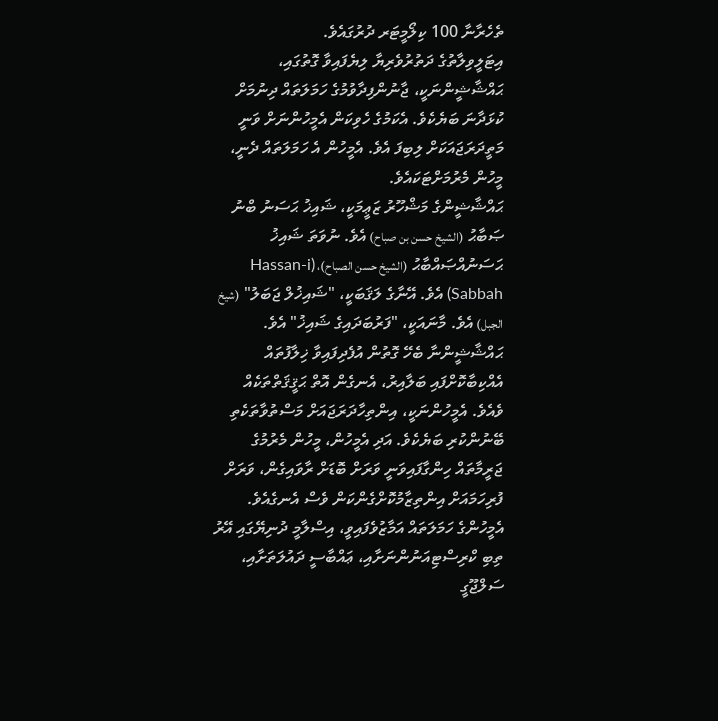ތެހެރާނާ 100 ކިލޯމީޓަރ ދުރުގައެވެ.
އިޓަލީވިލާތުގެ ދަތުރުވެރިޔާ ލިޔެފައިވާ ގޮތުގައި، ޙައްޝާޝީންނަކީ، ޖާނުންފިދާވުމުގެ ހަމަލަތައް ދިނުމަށް ކުޅަދާނަ ބަޔެކެވެ. އެކަމުގެ ހެވިކަން އެމީހުންނަށް ވަނީ މަތީދަރަޖައަކަށް ލިބިފަ އެވެ. އެމީހުން އެ ހަމަލަތައް ދެނީ، މީހުން މެރުމަށްޓަކައެވެ.
ޙައްޝާޝީންގެ މަޝްހޫރު ޒަޢީމަކީ، ޝައިޚު ޙަސަނު ބްނު ޞަބާޙު (الشيخ حسن بن صباح) އެވެ. ނުވަތަ ޝައިޚު ޙަސަނުއްޞައްބާޙު (الشيخ حسن الصباح)، (Hassan-i Sabbah) އެވެ. އޭނާގެ ލަޤަބަކީ، "ޝައިޚުލް ޖަބަލު" (شيخ الجبل) އެވެ. މާނައަކީ، "ފަރުބަދައިގެ ޝައިޚު" އެވެ.
ޙައްޝާޝީންނާ ބެހޭ ގޮތުން އުފެދިފައިވާ ޚިލާފުތައް އެއްކިބާކޮށްފައި ބަލާއިރު، އެނގެން އޮތް ޙަޤީޤަތްތަކެއް ވެއެވެ. އެމީހުންނަކީ، އިންތިހާދަރަޖައަށް މަސްތުވާތަކެތި ބޭނުންކުރި ބަޔެކެވެ. އަދި އެމީހުން، މީހުން މެރުމުގެ ޖަރީމާތައް ހިންގާފައިވަނީ ވަރަށް ބޮޑަށް ރާވައިގެން، ވަރަށް ފުރިހަމައަށް އިންތިޒާމުކޮށްގެންކަން ވެސް އެނގެއެވެ. އެމީހުންގެ ހަމަލަތައް އަމާޒުވެފައިވީ، އިސްލާމީ ދުނިޔޭގައި އޭރު ތިބި ކްރިސްޓިއަނުންނަށާއި، ޢައްބާސީ ދައުލަތަށާއި، ސަލްޖޫގީ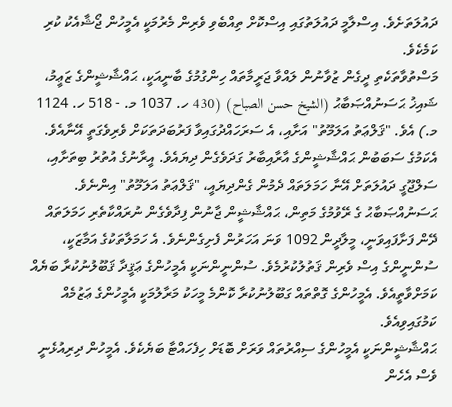ދައުލަތަށެވެ. އިސްލާމީ ދައުލަތުގައި އިސްކޮށް ތިއްބެވި ވެރިން މެރުމަކީ އެމީހުން ޖޯޝާއެކު ކުރި ކަމެކެވެ.
މަސްތުވާތަކެތި ދީގެން ޒުވާނުން ލައްވާ ޖަރީމާތައް ހިންގުމުގެ ބާނީއަކީ، ޙައްޝާޝީންގެ ޒަޢީމު، ޝައިޚު ޙަސަނުއްޞަބާޙު (الشيخ حسن الصباح) (430 ހ. 1037 މ. - 518 ހ. 1124 މ.) އެވެ. "ޤަލްޢަތު އަލަމޫތު" އަށާއި، އެ ސަރަހައްދުގައިވާ ފަރުބަދަތަކަށް ވެރިވެގަތީ އޭނާއެވެ. އެކަމުގެ ސަބަބުން ޙައްޝާޝީންގެ އާރާއިބާރު ގަދަވެގެން ދިޔައެވެ. އީރާނުގެ އުތުރު ބިތަށާއި، ސަލްޖޫގީ ދައުލަތަށް އޭނާ ހަމަލަތައް ދެމުން ގެންދިޔައީ، "ޤަލްޢަތު އަލަމޫތު" އިންނެވެ. ޙަސަނުއްޞަބާޙު ގެ ރޭވުމުގެ މަތިން، ޙައްޝާޝީން ޖާނުން ފިދާވެގެން ނުރައްކާތެރި ހަމަލަތައް ދޭން ފަށާފައިވަނީ، މީލާދީން 1092 ވަނަ އަހަރުން ފެށިގެންނެވެ. އެ ހަމަލާތަކުގެ އަމާޒަކީ، ސުންނީންގެ އިސް ވެރިން ޤަތުލުކުރުމެވެ. ސުންނީންނަކީ އެމީހުންގެ ޢަޤީދާ ޤަބޫލުނުކުރާ ބަޔެއް ކަމަށްވާތީއެވެ. އެމީހުންގެ ގޮތްތައް ގަބޫލުނުކުރާ ކޮންމެ މީހަކު މަރާލުމަކީ އެމީހުންގެ ޢަޒުމެއް ކަމުގައިވިއެވެ.
ޙައްޝާޝީންނަކީ އެމީހުންގެ ސިއްރުތައް ވަރަށް ބޮޑަށް ހިފެހައްޓާ ބަޔެކެވެ. އެމީހުން ދިރިއުޅެނީ ވެސް އެހެން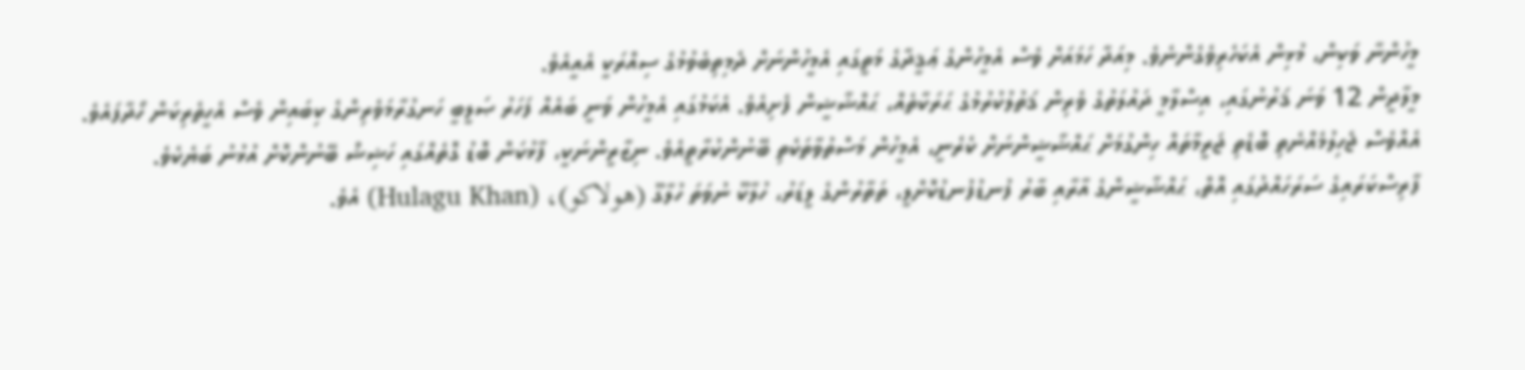މީހުންނާ ވަކިން، މުޅިން އެކަހެރިވެގެންނެވެ. މިއަދާ ހަމައަށް ވެސް އެމީހުންގެ ޢަޤީދާގެ މަތީގައި އެމީހުންނަށް ދެމިތިބެވުމުގެ ސިއްރަކީ އެއީއެވެ.
މީލާދީން 12 ވަނަ ޤަރުނުގައި، އިސްލާމީ ދައުލަތުގެ ވެރިން ޤަތުލުކުރުމުގެ ޙަރަކާތެއް، ޙައްޝާޝީން ފެށިއެވެ. އެކަމުގައި އެމީހުން ވަނީ ބައެއް ފަހަރު ޞަލީބީ ހަނގުރާމަވެރިންގެ ކިބައިން ވެސް އެހީތެރިކަން ހޯދާފައެވެ.
އެއްވެސް ޖެހިލުމެއްނެތި ބޮޑެތި ޖަރީމާތައް ހިންގުމަށް ޙައްޝާޝީންނަށް ކެރެނީ، އެމީހުން މަސްތުވާތަކެތި ބޭނުންކުރާތީއެވެ. ނިޒާރީންނަކީ، ފާޅުކަން ބޮޑު ގޮތެއްގައި ހަޝިޝް ބޭނުންކޮށް އުޅުނު ބަޔެކެވެ.
ފާރިސްކަރައިގެ ސަރަހައްދުގައި އޮތް، ޙައްޝާޝީންގެ އާރާއި ބާރު ފުނޑުފުނޑުކޮށްލީ، ތަތާރުންގެ ލީޑަރު، ހުލާކޫ ނުވަތަ ހުލާގޫ (هولاكو)، (Hulagu Khan) އެވެ.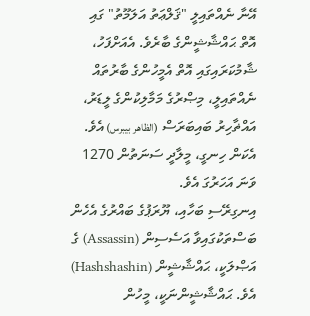އޭނާ ނެއްތައިލީ "ޤަލްޢަތު އަލަމޫތު" ގައި އޮތް ޙައްޝާޝީންގެ ބާރެވެ. އެއަށްފަހު، ޝާމުކަރައިގައި އޮތް އެމީހުންގެ ބާރުތައް ނެއްތައިލީ، މިޞްރުގެ މަމާލިކުންގެ ލީޑަރު، އައްޡާހިރު ބައިބަރަސް (الظاهر بيبرس) އެވެ. އެކަން ހިނގީ، މީލާދީ ސަނަތުން 1270 ވަނަ އަހަރުގަ އެވެ.
އިނގިރޭސި ބަހާއި، ޔޫރަޕުގެ ބައްރުގެ އެހެން ބަސްތަކުގައިވާ އަސެސިން (Assassin) ގެ އަޞްލަކީ، ޙައްޝާޝީން (Hashshashin) އެވެ. ޙައްޝާޝީންނަކީ، މީހުން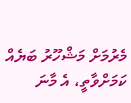މެރުމަށް މަޝްހޫރު ބަޔެއް ކަމަށްވާތީ، އެ މާނަ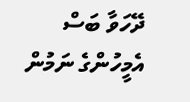ދޭހަވާ ބަސް އެމީހުންގެ ނަމުން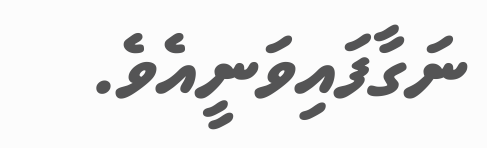ނަގާފައިވަނީއެވެ.